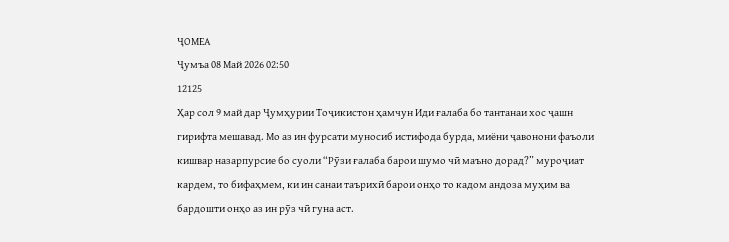ҶОМЕА
Ҷумъа 08 Май 2026 02:50
12125
Ҳар сол 9 май дар Ҷумҳурии Тоҷикистон ҳамчун Иди ғалаба бо тантанаи хос ҷашн гирифта мешавад. Мо аз ин фурсати муносиб истифода бурда, миёни ҷавонони фаъоли кишвар назарпурсие бо суоли “Рӯзи ғалаба барои шумо чӣ маъно дорад?” муроҷиат кардем, то бифаҳмем, ки ин санаи таърихӣ барои онҳо то кадом андоза муҳим ва бардошти онҳо аз ин рӯз чӣ гуна аст.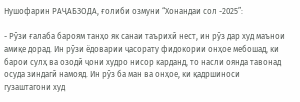Нушофарин РАҶАБЗОДА, ғолиби озмуни “Хонандаи сол -2025”:

- Рӯзи ғалаба бароям танҳо як санаи таърихӣ нест, ин рӯз дар худ маънои амиқе дорад. Ин рӯзи ёдоварии ҷасорату фидокории онҳое мебошад, ки барои сулҳ ва озодӣ ҷони худро нисор карданд, то насли оянда тавонад осуда зиндагӣ намояд. Ин рӯз ба ман ва онҳое, ки қадршиноси гузаштагони худ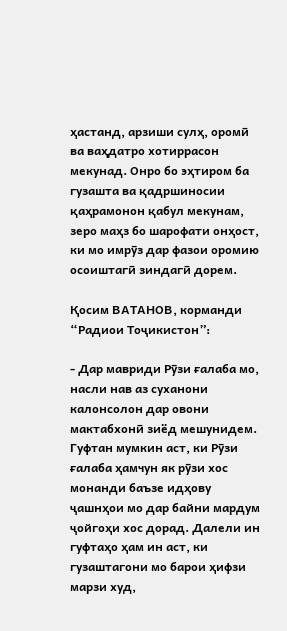ҳастанд, арзиши сулҳ, оромӣ ва ваҳдатро хотиррасон мекунад. Онро бо эҳтиром ба гузашта ва қадршиносии қаҳрамонон қабул мекунам, зеро маҳз бо шарофати онҳост, ки мо имрӯз дар фазои оромию осоиштагӣ зиндагӣ дорем.

Қосим ВАТАНОВ, корманди “Радиои Тоҷикистон”:

- Дар мавриди Рӯзи ғалаба мо, насли нав аз суханони калонсолон дар овони мактабхонӣ зиёд мешунидем. Гуфтан мумкин аст, ки Рӯзи ғалаба ҳамчун як рӯзи хос монанди баъзе идҳову ҷашнҳои мо дар байни мардум ҷойгоҳи хос дорад. Далели ин гуфтаҳо ҳам ин аст, ки гузаштагони мо барои ҳифзи марзи худ,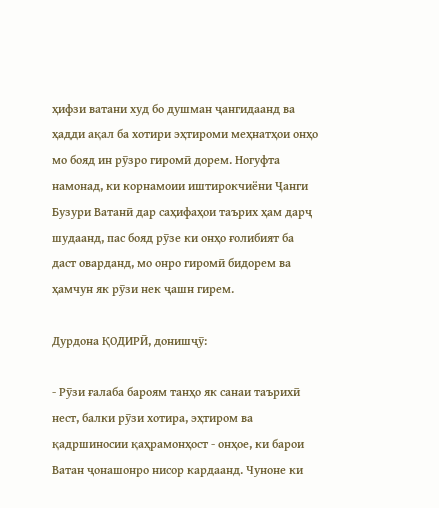ҳифзи ватани худ бо душман ҷангидаанд ва ҳадди ақал ба хотири эҳтироми меҳнатҳои онҳо мо бояд ин рӯзро гиромӣ дорем. Ногуфта намонад, ки корнамоии иштирокчиёни Ҷанги Бузури Ватанӣ дар саҳифаҳои таърих ҳам дарҷ шудаанд, пас бояд рӯзе ки онҳо ғолибият ба даст оварданд, мо онро гиромӣ бидорем ва ҳамчун як рӯзи нек ҷашн гирем.

Дурдона ҚОДИРӢ, донишҷӯ:

- Рӯзи ғалаба бароям танҳо як санаи таърихӣ нест, балки рӯзи хотира, эҳтиром ва қадршиносии қаҳрамонҳост - онҳое, ки барои Ватан ҷонашонро нисор кардаанд. Чуноне ки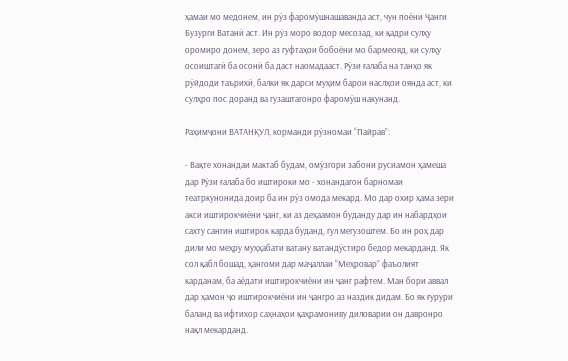ҳамаи мо медонем, ин рӯз фаромӯшнашаванда аст, чун поёни Ҷанги Бузурги Ватанӣ аст. Ин рӯз моро водор месозад, ки қадри сулҳу оромиро донем, зеро аз гуфтаҳои бобоёни мо бармеояд, ки сулҳу осоиштагӣ ба осонӣ ба даст наомадааст. Рӯзи ғалаба на танҳо як рӯйдоди таърихӣ, балки як дарси муҳим барои наслҳои оянда аст, ки сулҳро пос доранд ва гузаштагонро фаромӯш накунанд.

Раҳимҷони ВАТАНҚУЛ, корманди рӯзномаи “Пайрав”:

- Вақте хонандаи мактаб будам, омӯзгори забони русиамон ҳамеша дар Рӯзи ғалаба бо иштироки мо - хонандагон барномаи театркунонида доир ба ин рӯз омода мекард. Мо дар охир ҳама зери акси иштирокчиёни ҷанг, ки аз деҳаамон буданду дар ин набардҳои сахту сангин иштирок карда буданд, гул мегузоштем. Бо ин роҳ дар дили мо меҳру муҳҳабати ватану ватандӯстиро бедор мекарданд. Як сол қабл бошад, ҳангоми дар маҷаллаи “Меҳровар” фаъолият карданам, ба аёдати иштирокчиёни ин ҷанг рафтем. Ман бори аввал дар ҳамон ҷо иштирокчиёни ин ҷангро аз наздик дидам. Бо як ғурури баланд ва ифтихор саҳнаҳои қаҳрамониву диловарии он давронро нақл мекарданд.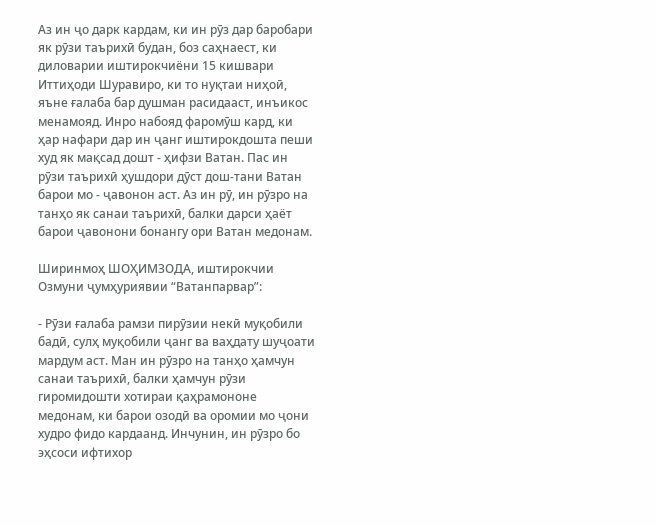Аз ин ҷо дарк кардам, ки ин рӯз дар баробари як рӯзи таърихӣ будан, боз саҳнаест, ки диловарии иштирокчиёни 15 кишвари Иттиҳоди Шуравиро, ки то нуқтаи ниҳоӣ, яъне ғалаба бар душман расидааст, инъикос менамояд. Инро набояд фаромӯш кард, ки ҳар нафари дар ин ҷанг иштирокдошта пеши худ як мақсад дошт - ҳифзи Ватан. Пас ин рӯзи таърихӣ ҳушдори дӯст дош-тани Ватан барои мо - ҷавонон аст. Аз ин рӯ, ин рӯзро на танҳо як санаи таърихӣ, балки дарси ҳаёт барои ҷавонони бонангу ори Ватан медонам.

Ширинмоҳ ШОҲИМЗОДА, иштирокчии Озмуни ҷумҳуриявии “Ватанпарвар”:

- Рӯзи ғалаба рамзи пирӯзии некӣ муқобили бадӣ, сулҳ муқобили ҷанг ва ваҳдату шуҷоати мардум аст. Ман ин рӯзро на танҳо ҳамчун санаи таърихӣ, балки ҳамчун рӯзи гиромидошти хотираи қаҳрамононе медонам, ки барои озодӣ ва оромии мо ҷони худро фидо кардаанд. Инчунин, ин рӯзро бо эҳсоси ифтихор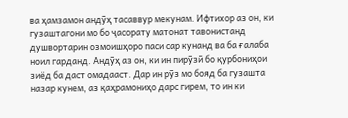ва ҳамзамон андӯҳ тасаввур мекунам. Ифтихор аз он, ки гузаштагони мо бо ҷасорату матонат тавонистанд душвортарин озмоишҳоро паси сар кунанд ва ба ғалаба ноил гарданд. Андӯҳ аз он, ки ин пирӯзӣ бо қурбониҳои зиёд ба даст омадааст. Дар ин рӯз мо бояд ба гузашта назар кунем, аз қаҳрамониҳо дарс гирем, то ин ки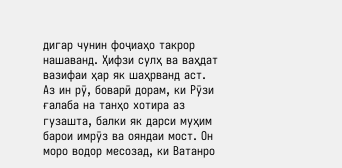дигар чунин фоҷиаҳо такрор нашаванд. Ҳифзи сулҳ ва ваҳдат вазифаи ҳар як шаҳрванд аст. Аз ин рӯ, боварӣ дорам, ки Рӯзи ғалаба на танҳо хотира аз гузашта, балки як дарси муҳим барои имрӯз ва ояндаи мост. Он моро водор месозад, ки Ватанро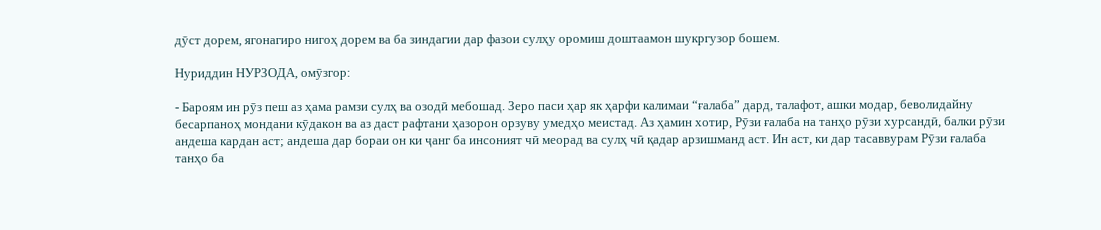дӯст дорем, ягонагиро нигоҳ дорем ва ба зиндагии дар фазои сулҳу оромиш доштаамон шукргузор бошем.

Нуриддин НУРЗОДА, омӯзгор:

- Бароям ин рӯз пеш аз ҳама рамзи сулҳ ва озодӣ мебошад. Зеро паси ҳар як ҳарфи калимаи “ғалаба” дард, талафот, ашки модар, беволидайну бесарпаноҳ мондани кӯдакон ва аз даст рафтани ҳазорон орзуву умедҳо меистад. Аз ҳамин хотир, Рӯзи ғалаба на танҳо рӯзи хурсандӣ, балки рӯзи андеша кардан аст; андеша дар бораи он ки ҷанг ба инсоният чӣ меорад ва сулҳ чӣ қадар арзишманд аст. Ин аст, ки дар тасаввурам Рӯзи ғалаба танҳо ба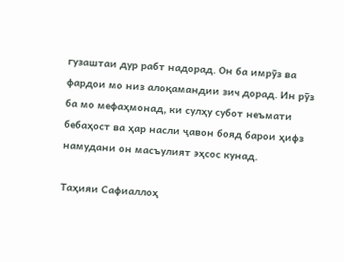гузаштаи дур рабт надорад. Он ба имрӯз ва фардои мо низ алоқамандии зич дорад. Ин рӯз ба мо мефаҳмонад, ки сулҳу субот неъмати бебаҳост ва ҳар насли ҷавон бояд барои ҳифз намудани он масъулият эҳсос кунад.

Таҳияи Сафиаллоҳ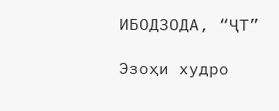ИБОДЗОДА, “ҶТ”

Эзоҳи худро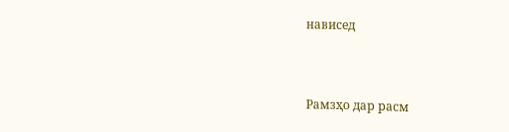нависед



Рамзҳо дар расм